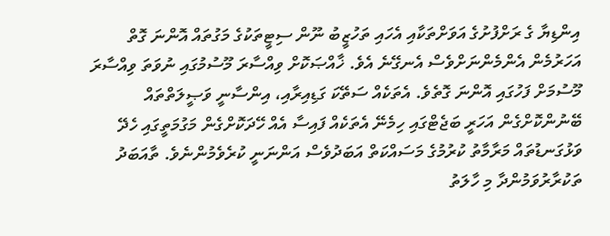އިންޑިޔާ ގެ ރަށްފުށުގެ އަވަށްތަކާއި އެހައި ތަހުޒީބު ނޫން ސިޓީތަކުގެ މަގުތައް އޮންނަ ގޮތް އަހަރުމެން އެންމެންނަށްވެސް އެނގޭނެ އެވެ. ޚާއްޞަކޮށް ވިއްސާރަ މޫސުމުގައި ނުވަތަ ވިއްސާރަ މޫސުމަށް ފަހުގައި އޮންނަ ގޮތެވެ. އެތަކެއް ސަތޭކަ ގަޑިއިރާއި، އިންސާނީ ވަޞީލަތްތައް ބޭނުންކޮށްގެން އަހަރީ ބަޖެޓްގައި ހިމެނޭ އެތަކެއް ފައިސާ އެއް ހޭދަކޮށްގެން މަގުމަތީގައި ހެދޭ ވަޅުގަނޑުތައް މަރާމާތު ކުރުމުގެ މަސައްކަތް އަބަދުވެސް އަންނަނީ ކުރެވެމުންނެވެ. ތާއަބަދު ތަކުރާރުވަމުންދާ މި ހާލަތު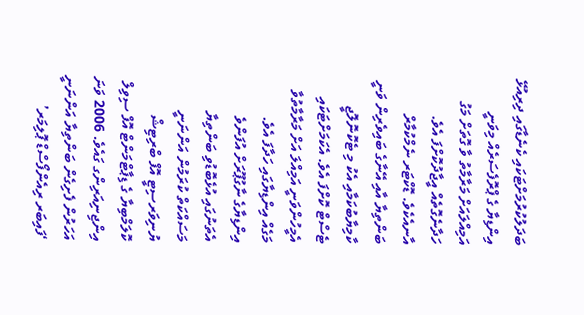ބަދަލުކުރުމަށްޓަކައި ކެނެޑާގައި ދިރިއުޅޭ އިންޑިޔާ ގެ ޕްރޮފެސަރެއް މިވަނީ އަމިއްލައަށް މަރާމާތު ވާ ގޮތަށް މަގު ހަދާނެގޮތެއް އީޖާދުކޮށްފަ އެވެ. އާނއެކެވެ. ޑޮކްޓަރ ނެމްކުމާރް ބަންތިޔާ އާއި އޭނާގެ ބައިވެރިން ވަނީ ކާމިޔާބުކަމާއި އެކު މި ޓެކޮނޮލޮޖީ ޓެސްޓް ކޮށްފަ އެވެ. އެކަމަށްޓަކައި އެމީހުންވަނީ އަމިއްލަ އަށް މަރާމާތުވާ މަގެއް އިންޑިޔާގައި ހަދާފަ އެވެ.
އިންޑިޔާގެ ނާގުޕޫރަށް އުފަންވެ އެތަނުގައި އުޅެބޮޑުވި ބަންތިޔާ މަސައްކަތް ކުރަމުން އަންނަނީ ޔުނިވަރސިޓީ އޮފް ބްރިޓިޝް ކޮލަމްބިޔާ ގެ ޑިޕާޓްމަންޓް އޮފް ސިވިލް އިންޖިނިއަރިންގ ގައެވެ. 2006 ވަނަ އަހަރުން ފެށިގެން ބަންތިޔާ އަންނަނީ ‘ފައިބަރ ރިއެންފޯސްޑް ޕޮލިމަރ’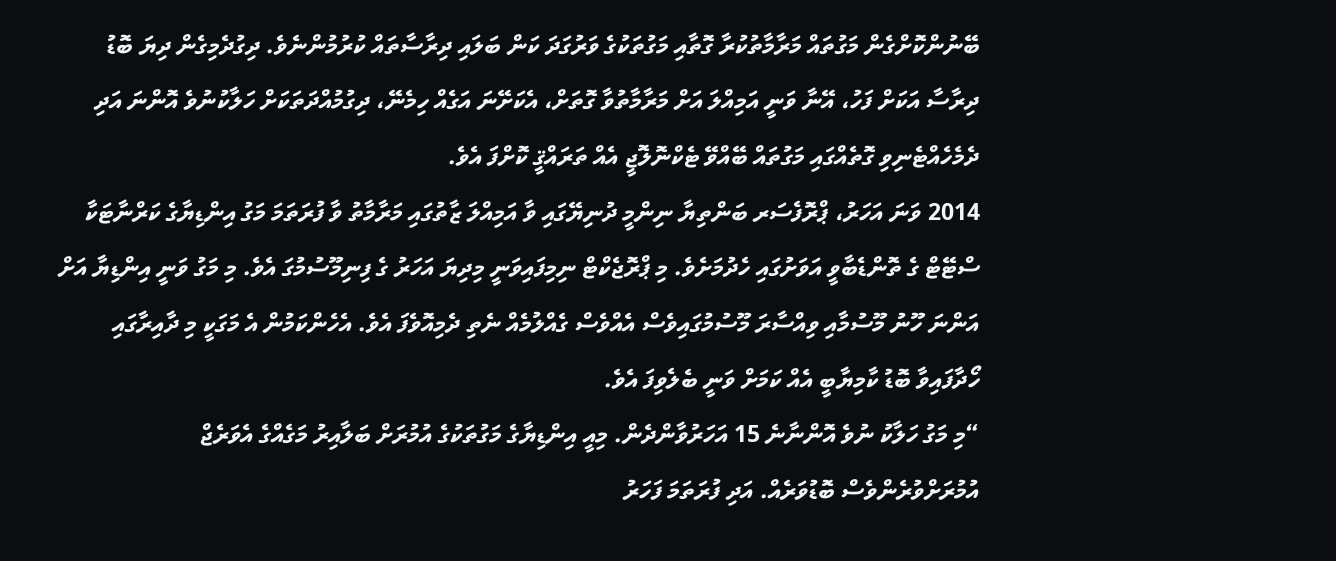ބޭނުންކޮށްގެން މަގުތައް މަރާމާތުކުރާ ގޮތާއި މަގުތަކުގެ ވަރުގަދަ ކަން ބަލައި ދިރާސާތައް ކުރުމުންނެވެ. ދިގުދެމިގެން ދިޔަ ބޮޑު ދިރާސާ އަކަށް ފަހު، އޭނާ ވަނީ އަމިއްލަ އަށް މަރާމާތުވާ ގޮތަށް، އެކަށޭނަ އަގެއް ހިމެނޭ، ދިގުމުއްދަތަކަށް ހަލާކުނުވެ އޮންނަ އަދި ދެމެހެއްޓެނިވި ގޮތެއްގައި މަގުތައް ބޭއްވޭ ޓެކްނޮލޮޖީ އެއް ތަރައްޤީ ކޮށްފަ އެވެ.
2014 ވަނަ އަހަރު، ޕްރޮފެސަރ ބަންތިޔާ ނިންމީ ދުނިޔޭގައި ވާ އަމިއްލަ ޒާތުގައި މަރާމާތު ވާ ފުރަތަމަ މަގު އިންޑިޔާގެ ކަރްނާޓަކާ ސްޓޭޓް ގެ ތޮންޑެބާވީ އަވަށުގައި ހެދުމަށެވެ. މި ޕްރޮޖެކްޓް ނިމިފައިވަނީ މިދިޔަ އަހަރު ގެ ފިނިމޫސުމުގަ އެވެ. މި މަގު ވަނީ އިންޑިޔާ އަށް އަންނަ ހޫނު މޫސުމާއި ވިއްސާރަ މޫސުމުގައިވެސް އެއްވެސް ގެއްލުމެއް ނެތި ދެމިއޮވެފަ އެވެ. އެހެންކަމުން އެ މަގަކީ މި ދާއިރާގައި ހޯދާފައިވާ ބޮޑު ކާމިޔާބީ އެއް ކަމަށް ވަނީ ބެލެވިފަ އެވެ.
“މި މަގު ހަލާކު ނުވެ އޮންނާނެ 15 އަހަރުވާންދެން. މިއީ އިންޑިޔާގެ މަގުތަކުގެ އުމުރަށް ބަލާއިރު މަގެއްގެ އެވަރެޖް އުމުރަށްވުރެންވެސް ބޮޑުވަރެއް. އަދި ފުރަތަމަ ފަހަރު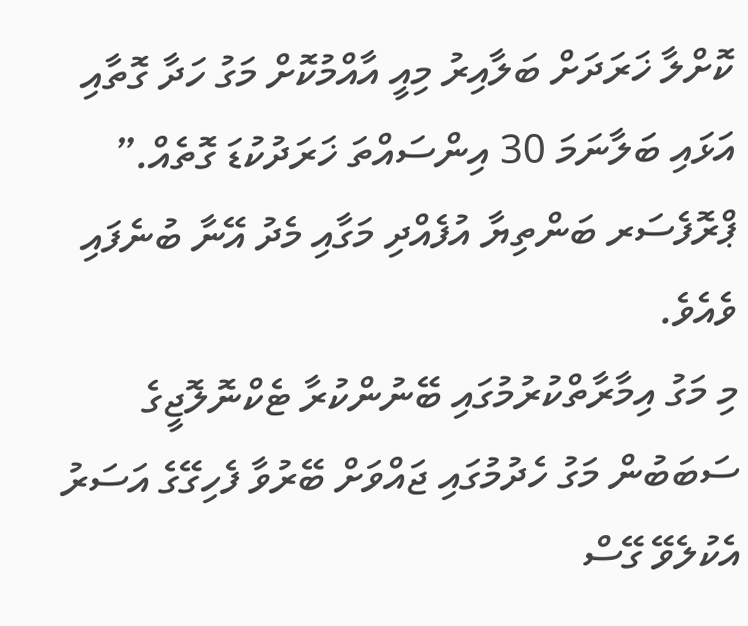ކޮށްލާ ޚަރަދަށް ބަލާއިރު މިއީ އާއްމުކޮށް މަގު ހަދާ ގޮތާއި އަޅައި ބަލާނަމަ 30 އިންސައްތަ ޚަރަދުކުޑަ ގޮތެއް.” ޕްރޮފެސަރ ބަންތިޔާ އުފެއްދި މަގާއި މެދު އޭނާ ބުނެފައި ވެއެވެ.
މި މަގު އިމާރާތްކުރުމުގައި ބޭނުންކުރާ ޓެކްނޮލޮޖީގެ ސަބަބުން މަގު ހެދުމުގައި ޖައްވަށް ބޭރުވާ ފެހިގޭގެ އަސަރު އެކުލެވޭ ގޭސް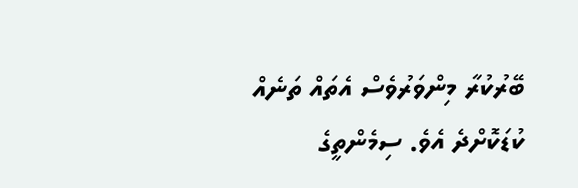ބޭރުކުރާ މިންވަރުވެސް އެތައް ތަނެއް ކުޑަކޮށްދެ އެވެ. ސިމެންތީގެ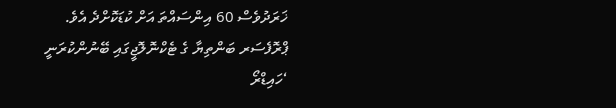ޚަރަދުވެސް 60 އިންސައްތަ އަށް ކުޑަކޮށްދެ އެވެ. ޕްރޮފެސަރ ބަންތިޔާ ގެ ޓެކްނޮލޮޖީގައި ބޭނުންކުރަނީ ‘ހައިޑްރޯ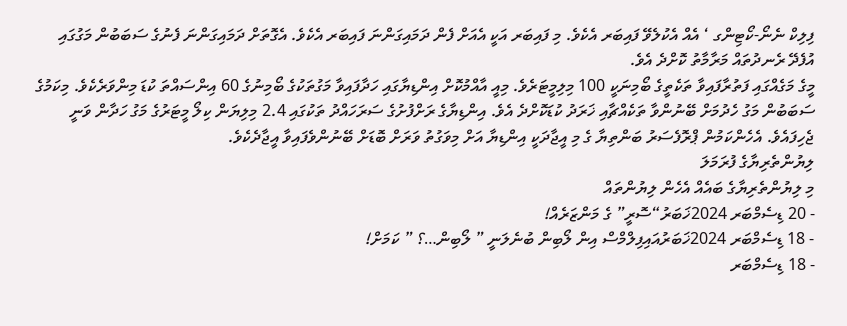ފިލިކް ނެނޯ-ކޯޓިންގ ‘ އެއް އެކުލެވޭ ފައިބަރ އެކެވެ. މި ފައިބަރ އަކީ އެއަށް ފެން ދަމައިގަންނަ ފައިބަރ އެކެވެ. އެގޮތަށް ދަމައިގަންނަ ފެނުގެ ސަބަބުން މަގުގައި އުފެދޭ ރެނދުތައް މަރާމާތު ކޮށްދެ އެވެ.
މީގެ މަގެއްގައި ފަތުރާފައިވާ ތަކެތީގެ ބޯމިނަކީ 100 މިލިމީޓަރެވެ. މިއީ އާއްމުކޮށް އިންޑިޔާގައި ހަދާފައިވާ މަގުތަކުގެ ބޯމިނުގެ 60 އިންސައްތަ ކުޑަ މިންވަރެކެވެ. މިކަމުގެ ސަބަބުން މަގު ހެދުމަށް ބޭނުންވާ ތަކެއްޗާއި ޚަރަދު ކުޑަކޮށްދެ އެވެ. އިންޑިޔާގެ ރަށްފުށުގެ ސަރަހައްދު ތަކުގައި 2.4 މިލިޔަން ކިލޯ މީޓަރުގެ މަގު ހަދާން ވަނީ ޖެހިފައެވެ. އެހެންކަމުން ޕްރޮފެސަރު ބަންތިޔާ ގެ މި އީޖާދަކީ އިންޑިޔާ އަށް މިވަގުތު ވަރަށް ބޮޑަށް ބޭނުންވެފައިވާ އީޖާދެކެވެ.
ލިޔުންތެރިޔާގެ ފުރަމަލަ
މި ލިޔުންތެރިޔާގެ ބައެއް އެހެން ލިޔުންތައް
- 20 ޑިސެމްބަރ 2024ޚަބަރު“ސޮރީ” ގެ މަންޒަރެއް!
- 18 ޑިސެމްބަރ 2024ޚަބަރުއައިފިލްމްސް އިން ލޯބިން ބުނެލަނީ ” ލޯބިން…؟ ” ކަމަށް!
- 18 ޑިސެމްބަރ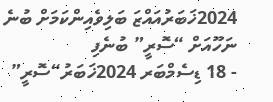2024ޚަބަރުއައްޒަ ބަލިވެއިންކަމަށް ބުނެ ނަހޫއަށް “ސޮރީ” ބުނެފި
- 18 ޑިސެމްބަރ 2024ޚަބަރު“ސޮރީ”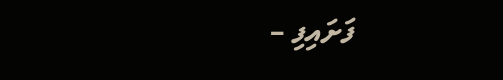ފަށައިފި –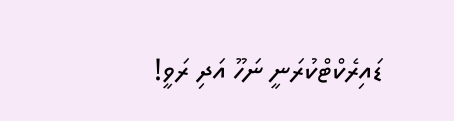ޑައިރެކްޓްކުރަނީ ނަހޫ އަދި ރަވީ!